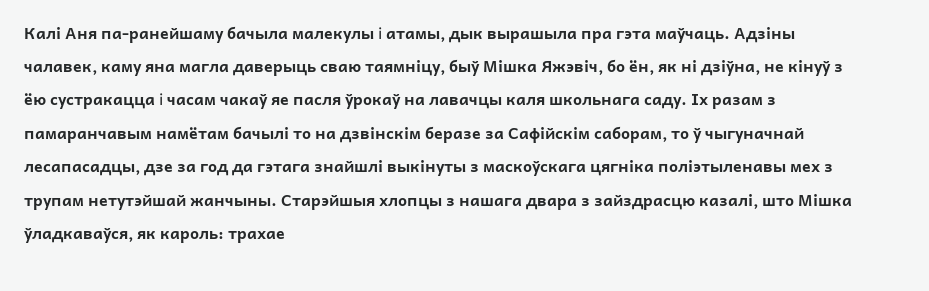Калi Аня па-ранейшаму бачыла малекулы i атамы, дык вырашыла пра гэта маўчаць. Адзiны чалавек, каму яна магла даверыць сваю таямнiцу, быў Мiшка Яжэвiч, бо ён, як нi дзiўна, не кiнуў з ёю сустракацца i часам чакаў яе пасля ўрокаў на лавачцы каля школьнага саду. Iх разам з памаранчавым намётам бачылi то на дзвiнскiм беразе за Сафiйскiм саборам, то ў чыгуначнай лесапасадцы, дзе за год да гэтага знайшлi выкiнуты з маскоўскага цягнiка полiэтыленавы мех з трупам нетутэйшай жанчыны. Старэйшыя хлопцы з нашага двара з зайздрасцю казалi, што Мiшка ўладкаваўся, як кароль: трахае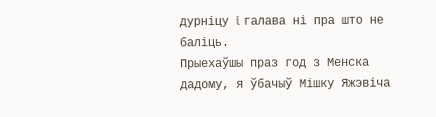дурнiцу i галава нi пра што не балiць.
Прыехаўшы праз год з Менска дадому, я ўбачыў Мiшку Яжэвiча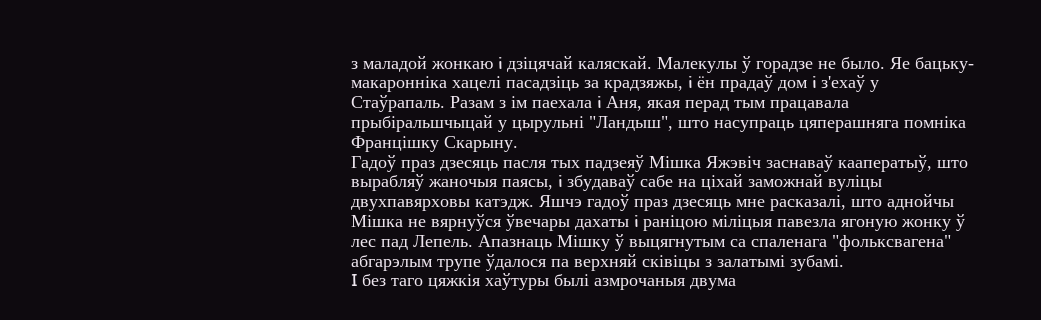з маладой жонкаю i дзiцячай каляскай. Малекулы ў горадзе не было. Яе бацьку-макароннiка хацелi пасадзiць за крадзяжы, i ён прадаў дом i з'ехаў у Стаўрапаль. Разам з iм паехала i Аня, якая перад тым працавала прыбiральшчыцай у цырульнi "Ландыш", што насупраць цяперашняга помнiка Францiшку Скарыну.
Гадоў праз дзесяць пасля тых падзеяў Мiшка Яжэвiч заснаваў кааператыў, што вырабляў жаночыя паясы, i збудаваў сабе на цiхай заможнай вулiцы двухпавярховы катэдж. Яшчэ гадоў праз дзесяць мне расказалi, што аднойчы Мiшка не вярнуўся ўвечары дахаты i ранiцою мiлiцыя павезла ягоную жонку ў лес пад Лепель. Апазнаць Мiшку ў выцягнутым са спаленага "фольксвагена" абгарэлым трупе ўдалося па верхняй скiвiцы з залатымi зубамi.
I без таго цяжкiя хаўтуры былi азмрочаныя двума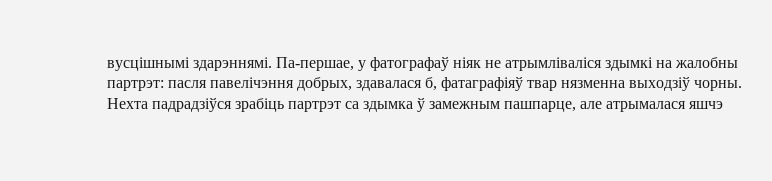вусцiшнымi здарэннямi. Па-першае, у фатографаў нiяк не атрымлiвалiся здымкi на жалобны партрэт: пасля павелiчэння добрых, здавалася б, фатаграфiяў твар нязменна выходзiў чорны. Нехта падрадзiўся зрабiць партрэт са здымка ў замежным пашпарце, але атрымалася яшчэ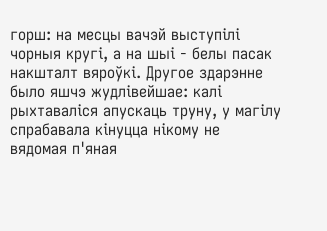горш: на месцы вачэй выступiлi чорныя кругi, а на шыi - белы пасак накшталт вяроўкi. Другое здарэнне было яшчэ жудлiвейшае: калi рыхтавалiся апускаць труну, у магiлу спрабавала кiнуцца нiкому не вядомая п'яная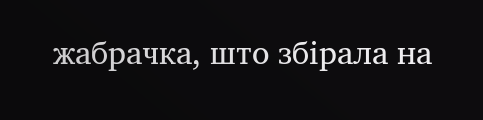жабрачка, што збiрала на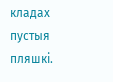кладах пустыя пляшкi.